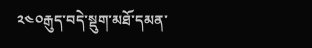༢༤༠རྒུད་བདེ་སྡུག་མཐོ་དམན་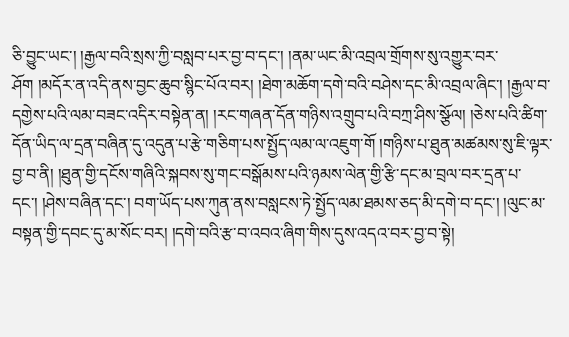ཅི་བྱུང་ཡང་། །རྒྱལ་བའི་སྲས་ཀྱི་བསླབ་པར་བྱ་བ་དང་། །ནམ་ཡང་མི་འབྲལ་གྲོགས་སུ་འགྱུར་བར་ཤོག །མདོར་ན་འདི་ནས་བྱང་ཆུབ་སྙིང་པོའ་བར། །ཐེག་མཆོག་དགེ་བའི་བཤེས་དང་མི་འབྲལ་ཞིང་། །རྒྱལ་བ་དགྱེས་པའི་ལམ་བཟང་འདིར་བསྟེན་ན། །རང་གཞན་དོན་གཉིས་འགྲུབ་པའི་བཀྲ་ཤིས་སྩོལ། །ཅེས་པའི་ཚིག་དོན་ཡིད་ལ་དྲན་བཞིན་དུ་འདུན་པ་རྩེ་གཅིག་པས་སྤྱོད་ལམ་ལ་འཇུག་གོ །གཉིས་པ་ཐུན་མཚམས་སུ་ཇི་ལྟར་བྱ་བ་ནི། །ཐུན་གྱི་དངོས་གཞིའི་སྐབས་སུ་གང་བསྒོམས་པའི་ཉམས་ལེན་གྱི་རྩི་དང་མ་བྲལ་བར་དྲན་པ་དང་། །ཤེས་བཞིན་དང་། བག་ཡོད་པས་ཀུན་ནས་བསླངས་ཏེ་སྤྱོད་ལམ་ཐམས་ཅད་མི་དགེ་བ་དང་། །ལུང་མ་བསྟན་གྱི་དབང་དུ་མ་སོང་བར། །དགེ་བའི་རྩ་བ་འབའ་ཞིག་གིས་དུས་འདའ་བར་བྱ་བ་སྟེ།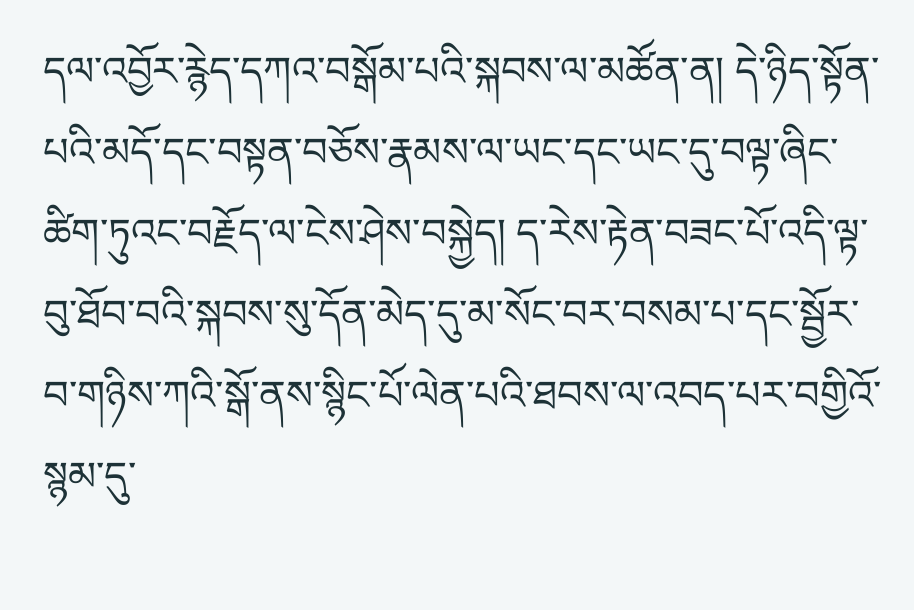དལ་འབྱོར་རྙེད་དཀའ་བསྒོམ་པའི་སྐབས་ལ་མཚོན་ན། དེ་ཉིད་སྟོན་པའི་མདོ་དང་བསྟན་བཅོས་རྣམས་ལ་ཡང་དང་ཡང་དུ་བལྟ་ཞིང་ཚིག་ཏུའང་བརྗོད་ལ་ངེས་ཤེས་བསྐྱེད། ད་རེས་རྟེན་བཟང་པོ་འདི་ལྟ་བུ་ཐོབ་བའི་སྐབས་སུ་དོན་མེད་དུ་མ་སོང་བར་བསམ་པ་དང་སྦྱོར་བ་གཉིས་ཀའི་སྒོ་ནས་སྙིང་པོ་ལེན་པའི་ཐབས་ལ་འབད་པར་བགྱིའོ་སྙམ་དུ་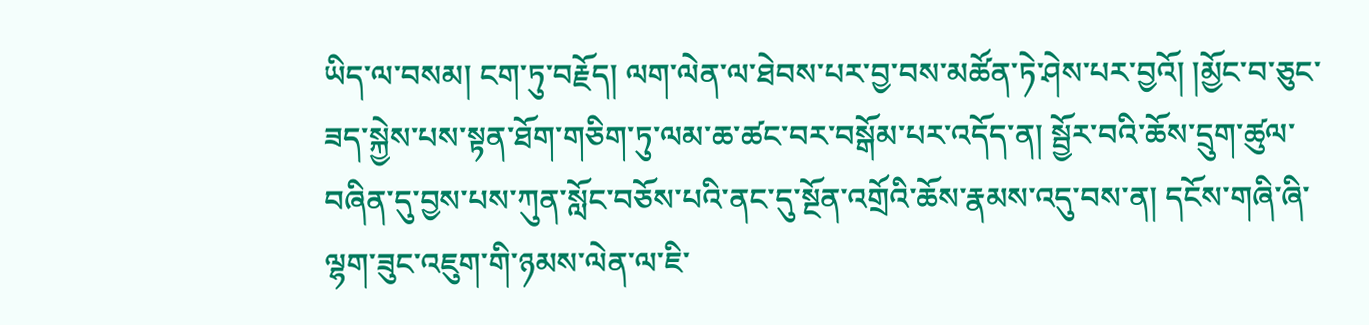ཡིད་ལ་བསམ། ངག་ཏུ་བརྗོད། ལག་ལེན་ལ་ཐེབས་པར་བྱ་བས་མཚོན་ཏེ་ཤེས་པར་བྱའོ། །མྱོང་བ་ཅུང་ཟད་སྐྱེས་པས་སྟན་ཐོག་གཅིག་ཏུ་ལམ་ཆ་ཚང་བར་བསྒོམ་པར་འདོད་ན། སྦྱོར་བའི་ཆོས་དྲུག་ཚུལ་བཞིན་དུ་བྱས་པས་ཀུན་སློང་བཅོས་པའི་ནང་དུ་སྔོན་འགྲོའི་ཆོས་རྣམས་འདུ་བས་ན། དངོས་གཞི་ཞི་ལྷག་ཟུང་འཇུག་གི་ཉམས་ལེན་ལ་ཇི་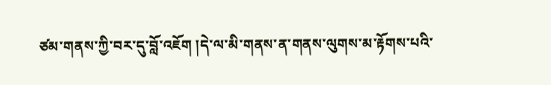ཙམ་གནས་ཀྱི་བར་དུ་བློ་འཇོག །དེ་ལ་མི་གནས་ན་གནས་ལུགས་མ་རྟོགས་པའི་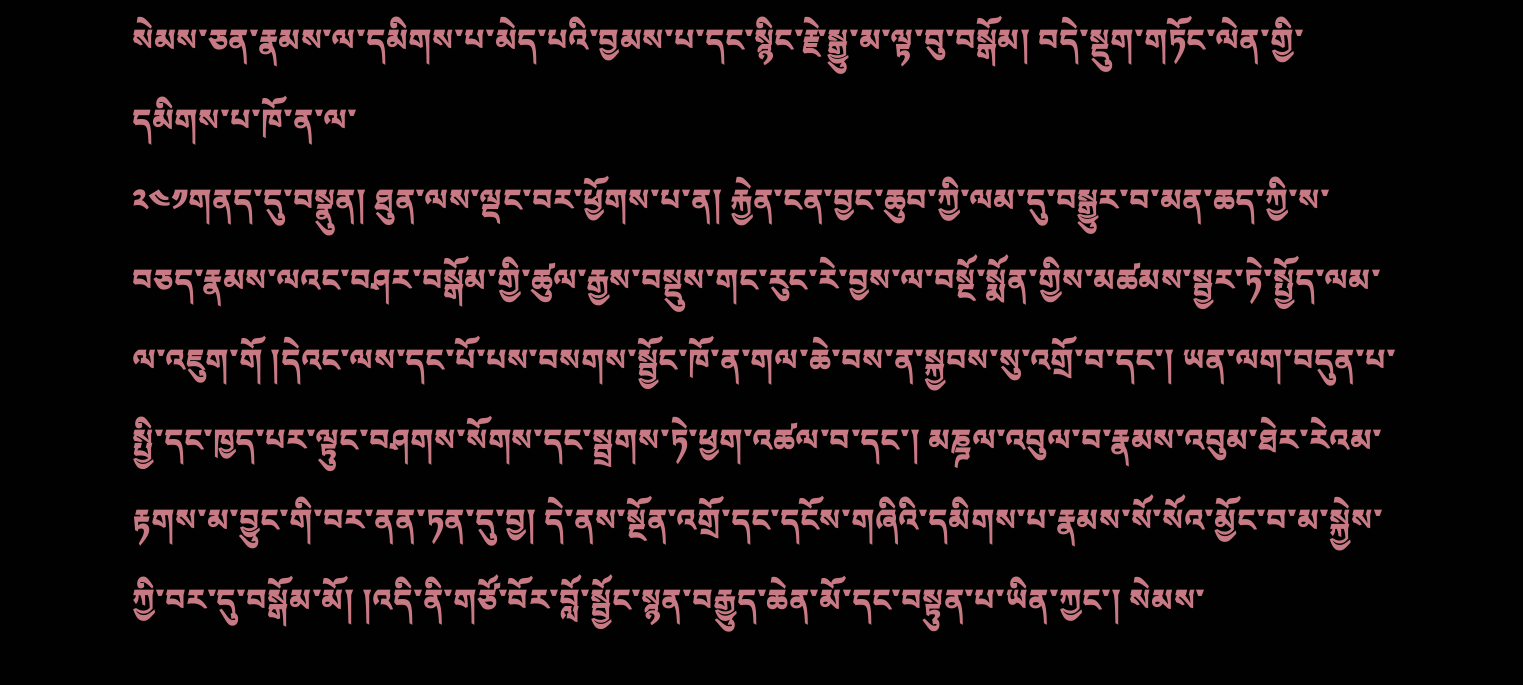སེམས་ཅན་རྣམས་ལ་དམིགས་པ་མེད་པའི་བྱམས་པ་དང་སྙིང་རྗེ་སྒྱུ་མ་ལྟ་བུ་བསྒོམ། བདེ་སྡུག་གཏོང་ལེན་གྱི་དམིགས་པ་ཁོ་ན་ལ་
༢༤༡གནད་དུ་བསྣུན། ཐུན་ལས་ལྡང་བར་ཕྱོགས་པ་ན། རྐྱེན་ངན་བྱང་ཆུབ་ཀྱི་ལམ་དུ་བསྒྱུར་བ་མན་ཆད་ཀྱི་ས་བཅད་རྣམས་ལའང་བཤར་བསྒོམ་གྱི་ཚུལ་རྒྱས་བསྡུས་གང་རུང་རེ་བྱས་ལ་བསྔོ་སྨོན་གྱིས་མཚམས་སྦྱར་ཏེ་སྤྱོད་ལམ་ལ་འཇུག་གོ །དེའང་ལས་དང་པོ་པས་བསགས་སྦྱོང་ཁོ་ན་གལ་ཆེ་བས་ན་སྐྱབས་སུ་འགྲོ་བ་དང་། ཡན་ལག་བདུན་པ་སྤྱི་དང་ཁྱད་པར་ལྟུང་བཤགས་སོགས་དང་སྦྲགས་ཏེ་ཕྱག་འཚལ་བ་དང་། མཎྜལ་འབུལ་བ་རྣམས་འབུམ་ཐེར་རེའམ་རྟགས་མ་བྱུང་གི་བར་ནན་ཏན་དུ་བྱ། དེ་ནས་སྔོན་འགྲོ་དང་དངོས་གཞིའི་དམིགས་པ་རྣམས་སོ་སོའ་མྱོང་བ་མ་སྐྱེས་ཀྱི་བར་དུ་བསྒོམ་མོ། །འདི་ནི་གཙོ་བོར་བློ་སྦྱོང་སྙན་བརྒྱུད་ཆེན་མོ་དང་བསྟུན་པ་ཡིན་ཀྱང་། སེམས་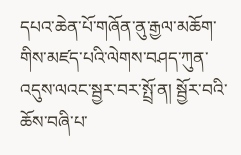དཔའ་ཆེན་པོ་གཞོན་ནུ་རྒྱལ་མཆོག་གིས་མཛད་པའི་ལེགས་བཤད་ཀུན་འདུས་ལའང་སྦྱར་བར་སྤྲོ་ན། སྦྱོར་བའི་ཆོས་བཞི་པ་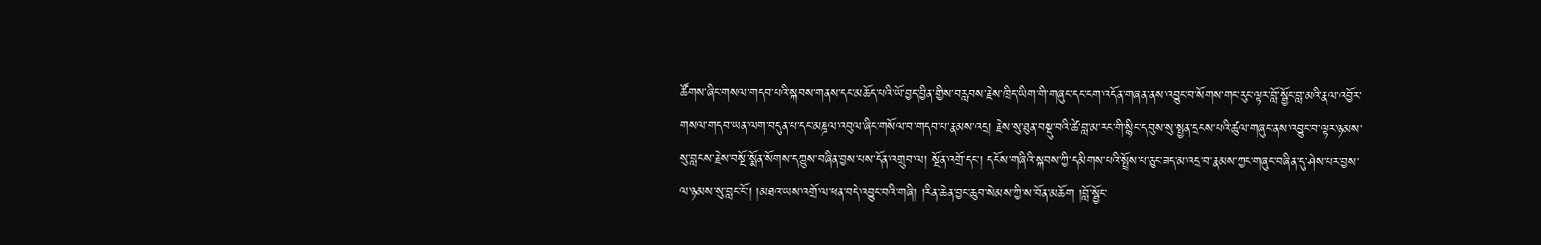ཚོགས་ཞིང་གསལ་གདབ་པའི་སྐབས་གནས་དང་མཆོད་པའི་ཡོ་བྱད་བྱིན་གྱིས་བརླབས་རྗེས་ཁྲིད་ཡིག་གི་གཞུང་དང་ངག་འདོན་གཞན་ནས་འབྱུང་བ་སོགས་གང་རུང་ལྟར་བློ་སྦྱོང་བླ་མའི་རྣལ་འབྱོར་གསལ་གདབ་ཡན་ལག་བདུན་པ་དང་མཎྜལ་འབུལ་ཞིང་གསོལ་བ་གདབ་པ་རྣམས་འདྲ། རྗེས་སུ་ཐུན་བསྡུ་བའི་ཚེ་བླ་མ་རང་གི་སྙིང་དབུས་སུ་སྤྱན་དྲངས་པའི་ཚུལ་གཞུང་ནས་འབྱུང་བ་ལྟར་ཉམས་སུ་བླངས་རྗེས་བསྔོ་སྨོན་སོགས་དཀྱུས་བཞིན་བྱས་པས་དོན་འགྲུབ་ལ། སྔོན་འགྲོ་དང་། དངོས་གཞིའི་སྐབས་ཀྱི་དམིགས་པའི་སྤྲོས་པ་ཅུང་ཟད་མ་འདྲ་བ་རྣམས་ཀྱང་གཞུང་བཞིན་དུ་ཤེས་པར་བྱས་ལ་ཉམས་སུ་བླང་ངོ་། །མཐའ་ཡས་འགྲོ་ལ་ཕན་བདེ་འབྱུང་བའི་གཞི། །རིན་ཆེན་བྱང་ཆུབ་སེམས་ཀྱི་ས་བོན་མཆོག །བློ་སྦྱོང་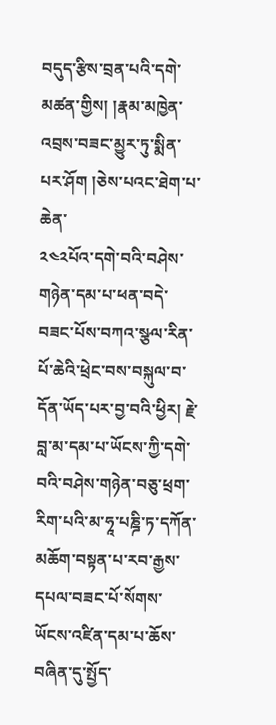བདུད་རྩིས་བྲན་པའི་དགེ་མཚན་གྱིས། །རྣམ་མཁྱེན་འབྲས་བཟང་མྱུར་ཏུ་སྨིན་པར་ཤོག །ཅེས་པའང་ཐེག་པ་ཆེན་
༢༤༢པོའ་དགེ་བའི་བཤེས་གཉེན་དམ་པ་ཕན་བདེ་བཟང་པོས་བཀའ་སྩལ་རིན་པོ་ཆེའི་ཕྲེང་བས་བསྐུལ་བ་དོན་ཡོད་པར་བྱ་བའི་ཕྱིར། རྗེ་བླ་མ་དམ་པ་ཡོངས་ཀྱི་དགེ་བའི་བཤེས་གཉེན་བཅུ་ཕྲག་རིག་པའི་མ་ཧཱ་པཎྜི་ཏ་དཀོན་མཆོག་བསྟན་པ་རབ་རྒྱས་དཔལ་བཟང་པོ་སོགས་ཡོངས་འཛིན་དམ་པ་ཆོས་བཞིན་དུ་སྤྱོད་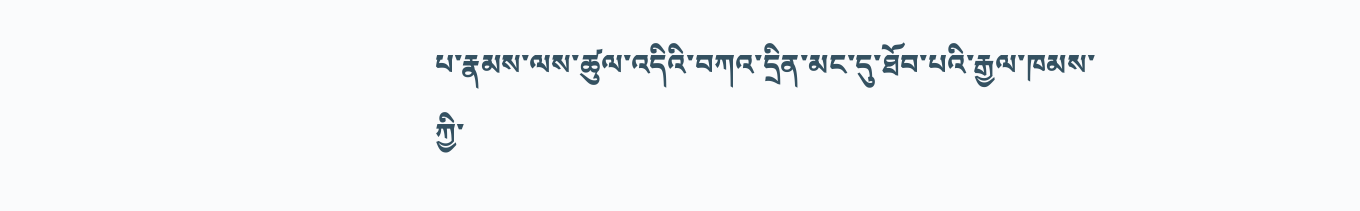པ་རྣམས་ལས་ཚུལ་འདིའི་བཀའ་དྲིན་མང་དུ་ཐོབ་པའི་རྒྱལ་ཁམས་ཀྱི་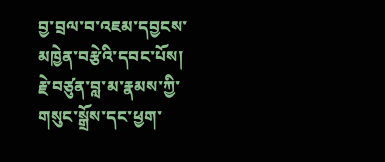བྱ་བྲལ་བ་འཇམ་དབྱངས་མཁྱེན་བརྩེའི་དབང་པོས། རྗེ་བཙུན་བླ་མ་རྣམས་ཀྱི་གསུང་སྒྲོས་དང་ཕྱག་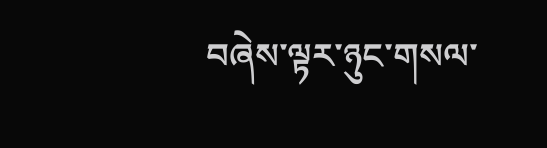བཞེས་ལྟར་ཉུང་གསལ་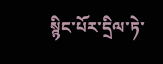སྙིང་པོར་དྲིལ་ཏེ་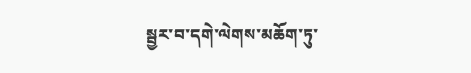སྦྱར་བ་དགེ་ལེགས་མཆོག་ཏུ་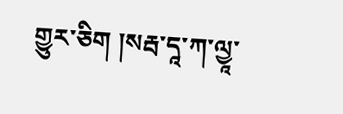གྱུར་ཅིག །སརྦ་དཱ་ཀ་ལྱཱ་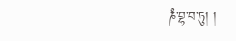ཎཾ་བྷ་བ་ཏུ། །